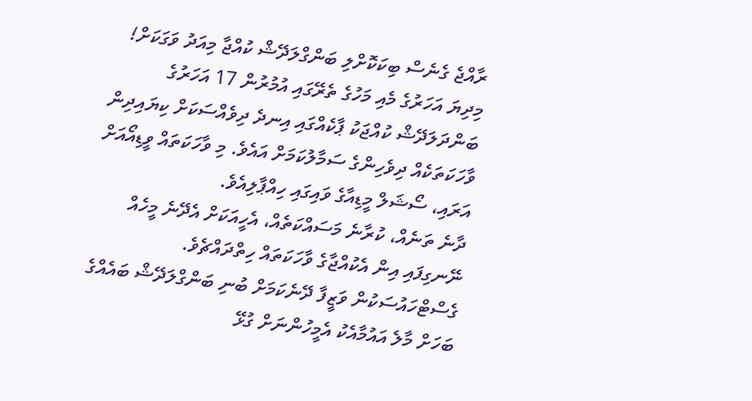ރާއްޖެ ގެނެސް ބިކަކޮށްލި ބަންގްލަދޭޝް ކުއްޖާ މިއަދު ވަގަކަށް!
މިދިޔަ އަހަރުގެ މެއި މަހުގެ ތެރޭގައި އުމުރުން 17 އަހަރުގެ ބަންދަލަދޭޝް ކުއްޖަކު ޕާކެއްގައި އިނދެ ދިވެއްސަކަށް ކިޔައިދިން ވާހަކަތަކެއް ދިވެހިންގެ ސަމާލުކަމަށް އައެވެ. މި ވާހަކަތައް ވީޑިއޯއަށް އަރައި، ސޯޝަލް މީޑިއާގެ ވައިގައި ހިއްޕާލިއެވެ.
ދާނެ ތަނެއް، ކުރާނެ މަސައްކަތެއް، އެހީއަކަށް އެދޭނެ މީހެއް ނޭނގިފައި އިން އެކުއްޖާގެ ވާހަކަތައް ހިތްދައްޗެވެ. ގެސްޓްހައުސަކުން ވަޒީފާ ދޭނެކަމަށް ބުނި ބަންގްލަދޭޝް ބައެއްގެ ބަހަށް މާލެ އައުމާއެކު އެމީހުންނަށް ގުޅޭ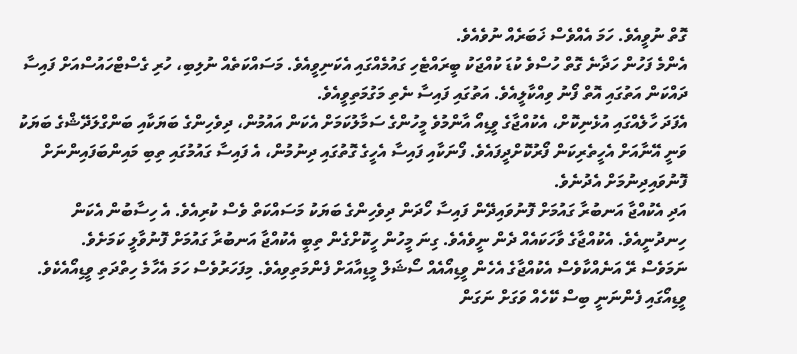ގޮތް ނުވީއެވެ. ހަމަ އެއްވެސް ޚަބަރެއް ނުވެއެވެ.
އެންމެ ފަހުން ހަދާނެ ގޮތް ހުސްވެ ކުޑަ ކުއްޖަކު ބީރައްޓެހި ގައުމެއްގައި އެކަނިވީއެވެ. މަސައްކަތެއް ނުލިބި، ހުރި ގެސްޓްހައުސްއަށް ފައިސާ ދައްކަން އަތުގައި އޮތް ފޯނު ވިއްކާލީއެވެ. އަތުގައި ފައިސާ ނެތި މަގުމަތިވީއެވެ.
އެފަދަ ހާލެއްގައި އުޅެނިކޮށް، އެކުއްޖާގެ ވީޑިއޯ އާންމުވެ މީހުންގެ ސަމާލުކަމަށް އެކަން އައުމުން، ދިވެހިންގެ ބަޔަކާއި ބަންގްލަދޭޝްގެ ބަޔަކު ވަނީ އޭނާއަށް އެހީތެރިކަން ފޯރުކޮށްދީފައެވެ. ފޯނަކާއި ފައިސާ އެހީގެ ގޮތުގައި ދިނުމުން، އެ ފައިސާ ގައުމުގައި ތިބި މައިންބަފައިންނަށް ފޮނުވައިދިނުމަށް އެދުނެވެ.
އަދި އެކުއްޖާ އަނބުރާ ގައުމަށް ފޮނުވައިދޭން ފައިސާ ހޯދަން ދިވެހިންގެ ބަޔަކު މަސައްކަތް ވެސް ކުރިއެވެ. އެ ހިސާބުން އެކަން ހިނދުނީއެވެ. އެކުއްޖާގެ ވާހަކައެއް ދެން ނީވެއެވެ. ގިނަ މީހުން ހީކޮށްގެން ތިބީ އެކުއްޖާ އަނބުރާ ގައުމަށް ފޮނުވާލީ ކަމަށެވެ.
ނަމަވެސް ރޭ އަނެއްކާވެސް އެކުއްޖާގެ އެހެން ވީޑިއޯއެއް ސޯޝަލް މީޑިއާއަށް ފެންމަތިވިއެވެ. މިފަހަރުވެސް ހަމަ އެހާމެ ހިތްދަތި ވީޑިއޯއެކެވެ.
ވީޑިއޯގައި ފެންނަނީ ބިސް ކޭހެއް ވަގަށް ނަގަން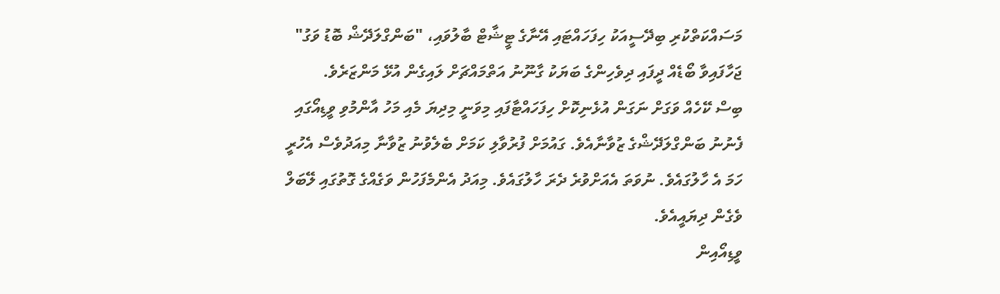މަސައްކަތްކުރި ބިދޭސީއަކު ހިފަހައްޓައި އޭނާގެ ޓީޝާޓް ބާލުވައި، "ބަންގްލަދޭޝް ބޮޑު ވަގު" ޖަހާފައިވާ ބޯޑެއް ދީފައި ދިވެހިންގެ ބަޔަކު ގާނޫނު އަތްމައްޗަށް ލައިގެން އުޅޭ މަންޒަރެވެ.
ބިސް ކޭހެއް ވަގަށް ނަގަން އުޅެނިކޮށް ހިފަހައްޓާފައި މިވަނީ މިދިޔަ މެއި މަހު އާންމުވި ވީޑިއޯގައި ފެނުނު ބަންގްލަދޭޝްގެ ޒުވާނާއެވެ. ގައުމަށް ފުރުވާލި ކަމަށް ބެލެވުނު ޒުވާނާ މިއަދުވެސް އެހުރީ ހަމަ އެ ހާލުގައެވެ. ނުވަތަ އެއަށްވުރެ ދެރަ ހާލުގައެވެ. މިއަދު އެންމެފަހުން ވަގެއްގެ ގޮތުގައި ލޭބަލް ވެގެން ދިޔައީއެވެ.
ވީޑިއޯއިން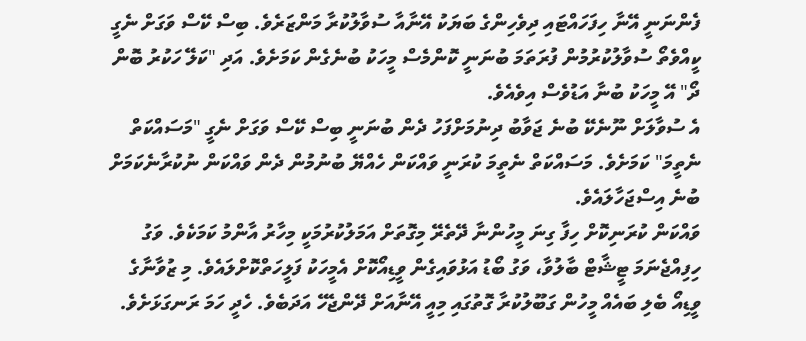ފެންނަނީ އޭނާ ހިފަހައްޓައި ދިވެހިންގެ ބަޔަކު އޭނާއާ ސުވާލުކުރާ މަންޒަރެވެ. ބިސް ކޭސް ވަގަށް ނެގީ ކީއްވެތޯ ސުވާލުކުރުމުން ފުރަތަމަ ބުނަނީ ކޮންމެސް މީހަކު ބުނެގެން ކަމަށެވެ. އަދި "ކަލޭ ހަކުރު ބޮން ދޯ" އޭ މީހަކު ބުނާ އަޑުވެސް އިވެއެވެ.
އެ ސުވާލަށް ނޫނެކޭ ބުނެ ޖަވާބު ދިނުމަށްފަހު ދެން ބުނަނީ ބިސް ކޭސް ވަގަށް ނެގީ "މަސައްކަތް ނެތީމަ" ކަމަށެވެ. މަސައްކަތް ނެތީމަ ކުރަނީ ވައްކަން ހެއްޔޭ ބުނުމުން ދެން ވައްކަން ނުކުރާނެކަމަށް ބުނެ އިސްޖަހާލައެވެ.
ވައްކަން ކުރަނިކޮށް ހިފާ ގިނަ މީހުންނާ ދޭތެރޭ މިގޮތަށް އަމަލުކުރުމަކީ މިހާރު އާންމު ކަމަކެވެ. ވަގު ހިފިއްޖެނަމަ ޓީޝާޓް ބާލުވާ، ވަގު ބޯޑު އަޅުވައިގެން ވީޑިއޯކޮށް އެމީހަކު ފަލީހަތްކޮށްލައެވެ. މި ޒުވާނާގެ ވީޑިއޯ ބެލި ބައެއް މީހުން ގަބޫލުކުރާ ގޮތުގައި މިއީ އޭނާއަށް ދޭންޖެހޭ އަދަބެވެ. ހެދީ ހަމަ ރަނގަޅަށެވެ.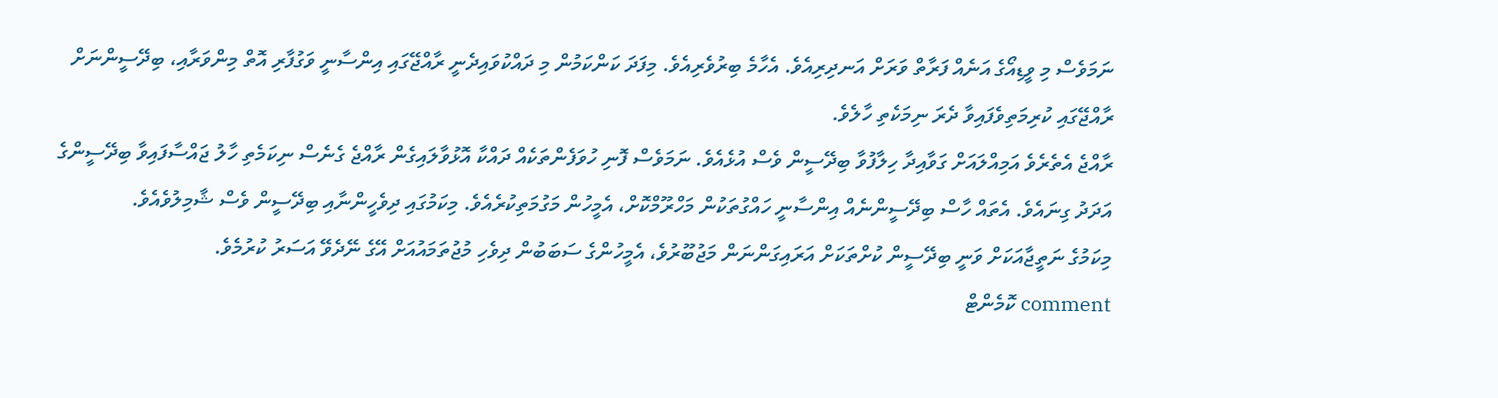ނަމަވެސް މި ވީޑިއޯގެ އަނެއް ފަރާތް ވަރަށް އަނދިރިއެވެ. އެހާމެ ބިރުވެރިއެވެ. މިފަދަ ކަންކަމުން މި ދައްކުވައިދެނީ ރާއްޖޭގައި އިންސާނީ ވަގުފާރި އޮތް މިންވަރާއި، ބިދޭސީންނަށް ރާއްޖޭގައި ކުރިމަތިވެފައިވާ ދެރަ ނިމަކެތި ހާލެވެ.
ރާއްޖެ އެތެރެވެ އަމިއްލައަށް ގަވާއިދާ ހިލާފުވާ ބިދޭސީން ވެސް އުޅެއެވެ. ނަމަވެސް ފޮނި ހުވަފެންތަކެއް ދައްކާ އޮޅުވާލައިގެން ރާއްޖެ ގެނެސް ނިކަމެތި ހާލު ޖައްސާފައިވާ ބިދޭސީންގެ އަދަދު ގިނައެވެ. އެތައް ހާސް ބިދޭސީންނެއް އިންސާނީ ހައްގުތަކުން މަހްރޫމްކޮށް، އެމީހުން މަގުމަތިކުރެއެވެ. މިކަމުގައި ދިވެހީންނާއި ބިދޭސީން ވެސް ޝާމިލުވެއެވެ.
މިކަމުގެ ނަތީޖާއަކަށް ވަނީ ބިދޭސީން ކުށްތަކަށް އަރައިގަންނަން މަޖުބޫރުވެ، އެމީހުންގެ ސަބަބުން ދިވެހި މުޖުތަމައުއަށް އޭގެ ނޭދެވޭ އަސަރު ކުރުމެވެ.
comment ކޮމެންޓް